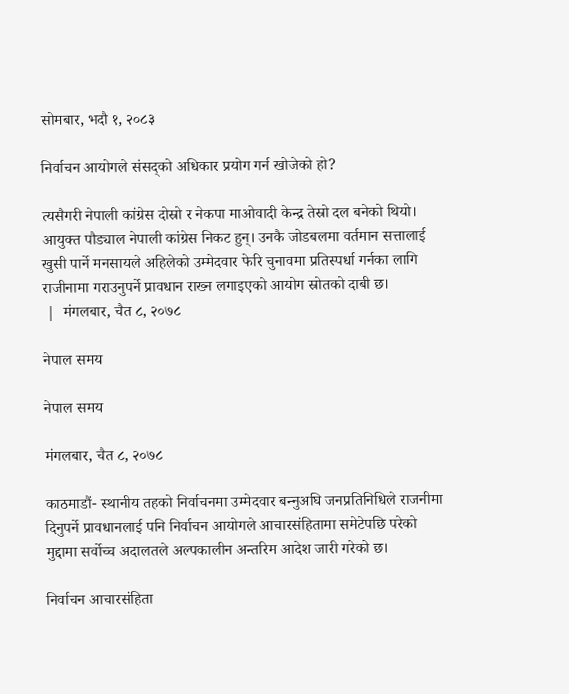सोमबार, भदौ १, २०८३

निर्वाचन आयोगले संसद्को अधिकार प्रयोग गर्न खोजेको हो?

त्यसैगरी नेपाली कांग्रेस दोस्रो र नेकपा माओवादी केन्द्र तेस्रो दल बनेको थियो। आयुक्त पौड्याल नेपाली कांग्रेस निकट हुन्। उनकै जोडबलमा वर्तमान सत्तालाई खुसी पार्ने मनसायले अहिलेको उम्मेदवार फेरि चुनावमा प्रतिस्पर्धा गर्नका लागि राजीनामा गराउनुपर्ने प्रावधान राख्‍न लगाइएको आयोग स्रोतको दाबी छ।
 |  मंगलबार, चैत ८, २०७८

नेपाल समय

नेपाल समय

मंगलबार, चैत ८, २०७८

काठमाडौं- स्थानीय तहको निर्वाचनमा उम्मेदवार बन्‍नुअघि जनप्रतिनिधिले राजनीमा दिनुपर्ने प्रावधानलाई पनि निर्वाचन आयोगले आचारसंहितामा समेटेपछि परेको मुद्दामा सर्वोच्च अदालतले अल्पकालीन अन्तरिम आदेश जारी गरेको छ।

निर्वाचन आचारसंहिता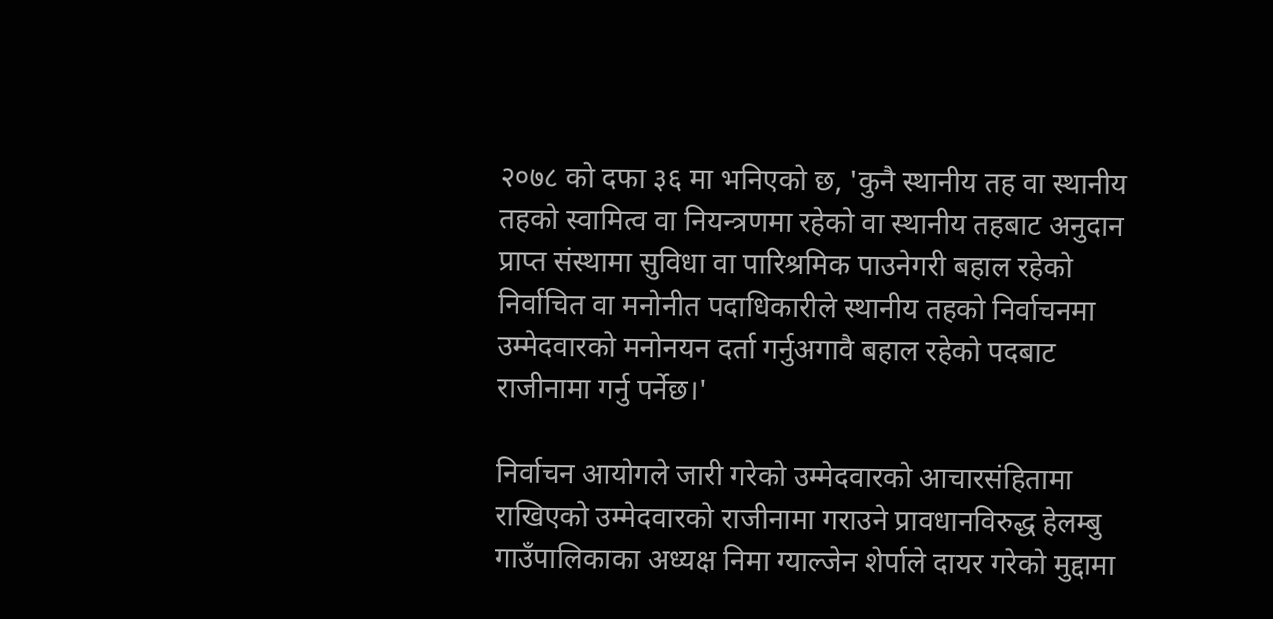२०७८ को दफा ३६ मा भनिएको छ, 'कुनै स्थानीय तह वा स्थानीय तहको स्वामित्व वा नियन्त्रणमा रहेको वा स्थानीय तहबाट अनुदान प्राप्त संस्थामा सुविधा वा पारिश्रमिक पाउनेगरी बहाल रहेको निर्वाचित वा मनोनीत पदाधिकारीले स्थानीय तहको निर्वाचनमा उम्मेदवारको मनोनयन दर्ता गर्नुअगावै बहाल रहेको पदबाट राजीनामा गर्नु पर्नेछ।'

निर्वाचन आयोगले जारी गरेको उम्मेदवारको आचारसंहितामा राखिएको उम्मेदवारको राजीनामा गराउने प्रावधानविरुद्ध हेलम्बु गाउँपालिकाका अध्यक्ष निमा ग्याल्जेन शेर्पाले दायर गरेको मुद्दामा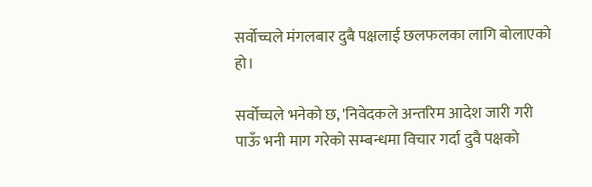सर्वोच्चले मंगलबार दुबै पक्षलाई छलफलका लागि बोलाएको हो।

सर्वोच्चले भनेको छ, 'निवेदकले अन्तरिम आदेश जारी गरी पाऊँ भनी माग गरेको सम्बन्धमा विचार गर्दा दुवै पक्षको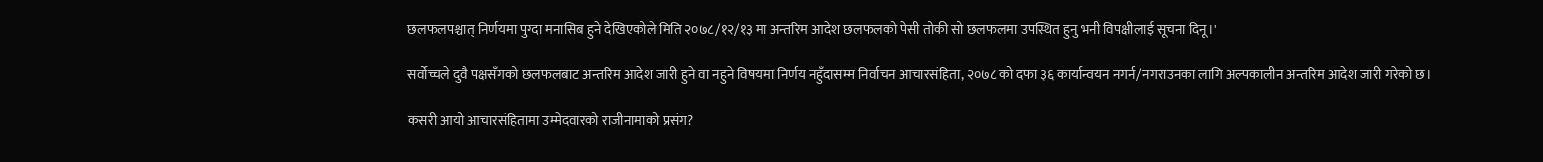छलफलपश्चात् निर्णयमा पुग्दा मनासिब हुने देखिएकोले मिति २०७८/१२/१३ मा अन्तरिम आदेश छलफलको पेसी तोकी सो छलफलमा उपस्थित हुनु भनी विपक्षीलाई सूचना दिनू।'

सर्वोच्चले दुवै पक्षसँगको छलफलबाट अन्तरिम आदेश जारी हुने वा नहुने विषयमा निर्णय नहुँदासम्म निर्वाचन आचारसंहिता, २०७८ को दफा ३६ कार्यान्वयन नगर्न/नगराउनका लागि अल्पकालीन अन्तरिम आदेश जारी गरेको छ।

कसरी आयो आचारसंहितामा उम्मेदवारको राजीनामाको प्रसंग?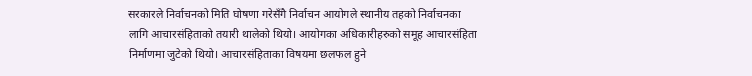सरकारले निर्वाचनको मिति घोषणा गरेसँगै निर्वाचन आयोगले स्थानीय तहको निर्वाचनका लागि आचारसंहिताको तयारी थालेको थियो। आयोगका अधिकारीहरुको समूह आचारसंहिता निर्माणमा जुटेको थियो। आचारसंहिताका विषयमा छलफल हुने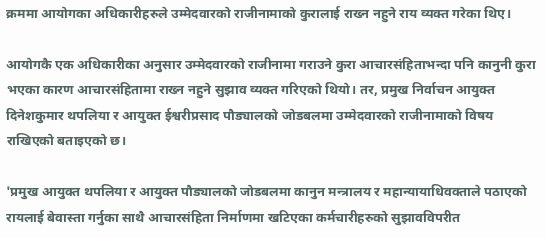क्रममा आयोगका अधिकारीहरुले उम्मेदवारको राजीनामाको कुरालाई राख्‍न नहुने राय व्यक्त गरेका थिए।

आयोगकै एक अधिकारीका अनुसार उम्मेदवारको राजीनामा गराउने कुरा आचारसंहिताभन्दा पनि कानुनी कुरा भएका कारण आचारसंहितामा राख्‍न नहुने सुझाव व्यक्त गरिएको थियो। तर, प्रमुख निर्वाचन आयुक्त दिनेशकुमार थपलिया र आयुक्त ईश्वरीप्रसाद पौड्यालको जोडबलमा उम्मेदवारको राजीनामाको विषय राखिएको बताइएको छ।

'प्रमुख आयुक्त थपलिया र आयुक्त पौड्यालको जोडबलमा कानुन मन्त्रालय र महान्यायाधिवक्ताले पठाएको रायलाई बेवास्ता गर्नुका साथै आचारसंहिता निर्माणमा खटिएका कर्मचारीहरुको सुझावविपरीत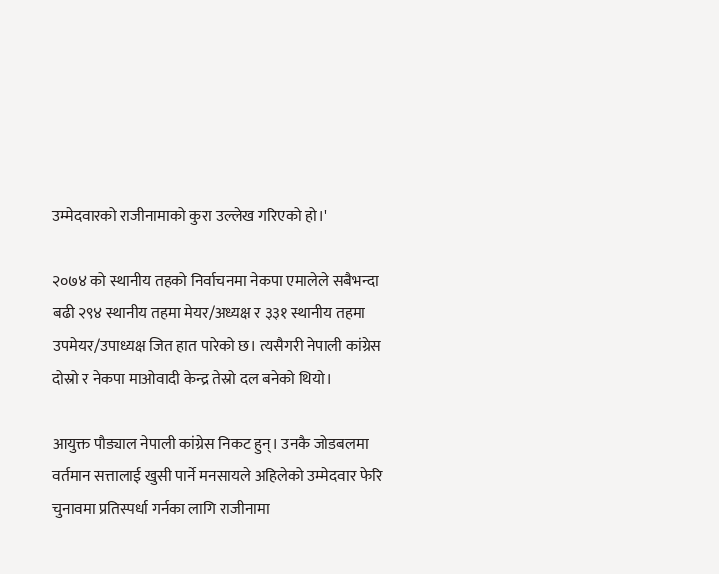उम्मेदवारको राजीनामाको कुरा उल्लेख गरिएको हो।'

२०७४ को स्थानीय तहको निर्वाचनमा नेकपा एमालेले सबैभन्दा बढी २९४ स्थानीय तहमा मेयर/अध्यक्ष र ३३१ स्थानीय तहमा उपमेयर/उपाध्यक्ष जित हात पारेको छ। त्यसैगरी नेपाली कांग्रेस दोस्रो र नेकपा माओवादी केन्द्र तेस्रो दल बनेको थियो।

आयुक्त पौड्याल नेपाली कांग्रेस निकट हुन्। उनकै जोडबलमा वर्तमान सत्तालाई खुसी पार्ने मनसायले अहिलेको उम्मेदवार फेरि चुनावमा प्रतिस्पर्धा गर्नका लागि राजीनामा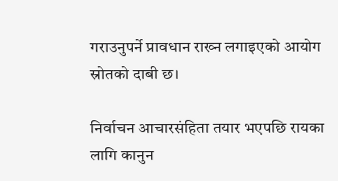गराउनुपर्ने प्रावधान राख्‍न लगाइएको आयोग स्रोतको दाबी छ।

निर्वाचन आचारसंहिता तयार भएपछि रायका लागि कानुन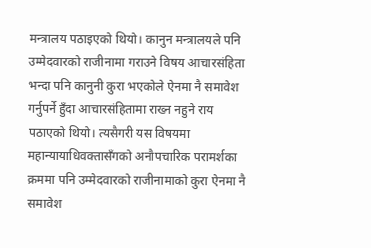मन्त्रालय पठाइएको थियो। कानुन मन्त्रालयले पनि उम्मेदवारको राजीनामा गराउने विषय आचारसंहिता भन्दा पनि कानुनी कुरा भएकोले ऐनमा नै समावेश गर्नुपर्ने हुँदा आचारसंहितामा राख्‍न नहुने राय पठाएको थियो। त्यसैगरी यस विषयमा महान्यायाधिवक्तासँगको अनौपचारिक परामर्शका क्रममा पनि उम्मेदवारको राजीनामाको कुरा ऐनमा नै समावेश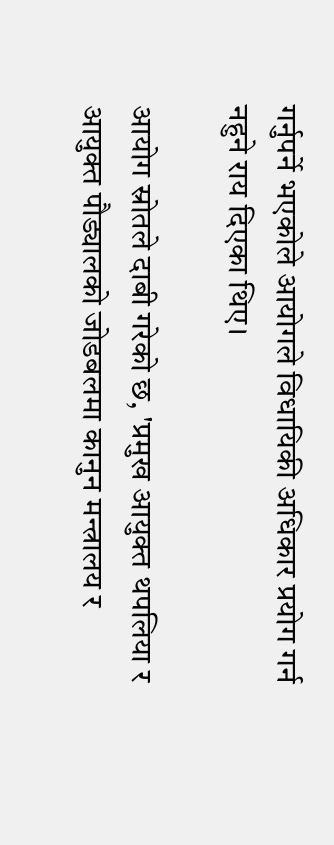गर्नुपर्ने भएकोले आयोगले विधायिकी अधिकार प्रयोग गर्न नहुने राय दिएका थिए।

आयोग स्रोतले दाबी गरेको छ, 'प्रमुख आयुक्त थपलिया र आयुक्त पौड्यालको जोडबलमा कानुन मन्त्रालय र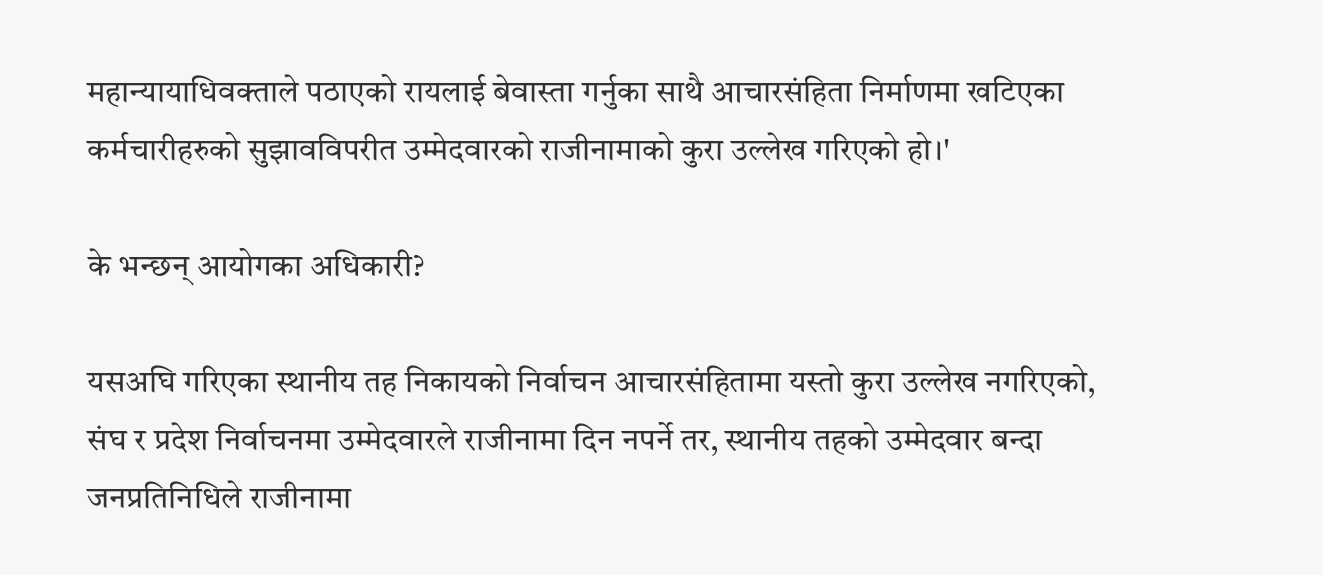महान्यायाधिवक्ताले पठाएको रायलाई बेवास्ता गर्नुका साथै आचारसंहिता निर्माणमा खटिएका कर्मचारीहरुको सुझावविपरीत उम्मेदवारको राजीनामाको कुरा उल्लेख गरिएको हो।'

के भन्छन् आयोगका अधिकारी?

यसअघि गरिएका स्थानीय तह निकायको निर्वाचन आचारसंहितामा यस्तो कुरा उल्लेख नगरिएको, संघ र प्रदेश निर्वाचनमा उम्मेदवारले राजीनामा दिन नपर्ने तर, स्थानीय तहको उम्मेदवार बन्दा जनप्रतिनिधिले राजीनामा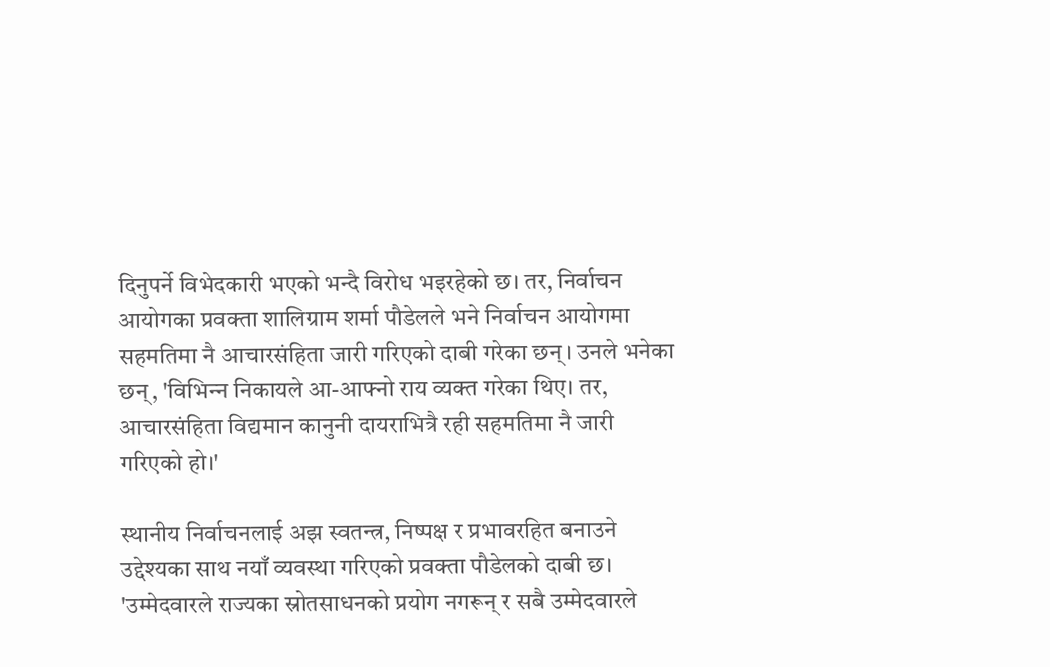दिनुपर्ने विभेदकारी भएको भन्दै विरोध भइरहेको छ। तर, निर्वाचन आयोगका प्रवक्ता शालिग्राम शर्मा पौडेलले भने निर्वाचन आयोगमा सहमतिमा नै आचारसंहिता जारी गरिएको दाबी गरेका छन्। उनले भनेका छन्, 'विभिन्‍न निकायले आ-आफ्नो राय व्यक्त गरेका थिए। तर, आचारसंहिता विद्यमान कानुनी दायराभित्रै रही सहमतिमा नै जारी गरिएको हो।'

स्थानीय निर्वाचनलाई अझ स्वतन्त्र, निष्पक्ष र प्रभावरहित बनाउने उद्देश्यका साथ नयाँ व्यवस्था गरिएको प्रवक्ता पौडेलको दाबी छ। 'उम्मेदवारले राज्यका स्रोतसाधनको प्रयोग नगरून् र सबै उम्मेदवारले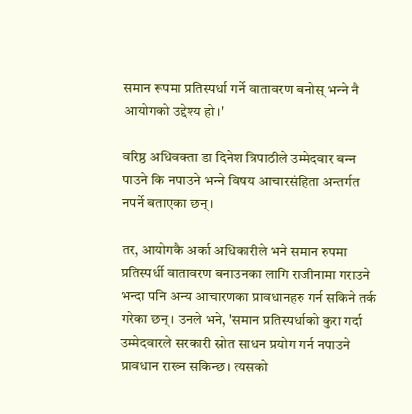समान रूपमा प्रतिस्पर्धा गर्ने वातावरण बनोस् भन्‍ने नै आयोगको उद्देश्य हो।'

वरिष्ठ अधिवक्ता डा दिनेश त्रिपाठीले उम्मेदवार बन्‍न पाउने कि नपाउने भन्‍ने विषय आचारसंहिता अन्तर्गत नपर्ने बताएका छन्।

तर, आयोगकै अर्का अधिकारीले भने समान रुपमा प्रतिस्पर्धी वातावरण बनाउनका लागि राजीनामा गराउने भन्दा पनि अन्य आचारणका प्रावधानहरु गर्न सकिने तर्क गरेका छन्। उनले भने, 'समान प्रतिस्पर्धाको कुरा गर्दा उम्मेदवारले सरकारी स्रोत साधन प्रयोग गर्न नपाउने प्रावधान राख्‍न सकिन्छ। त्यसको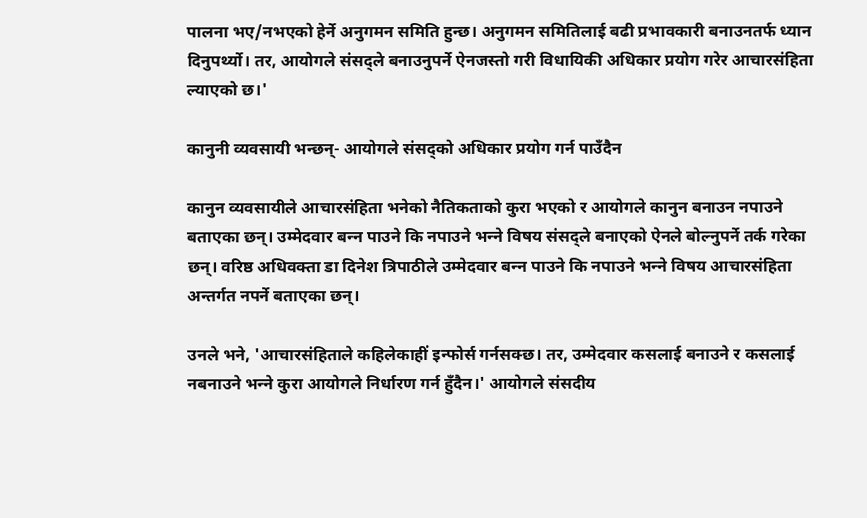पालना भए/नभएको हेर्ने अनुगमन समिति हुन्छ। अनुगमन समितिलाई बढी प्रभावकारी बनाउनतर्फ ध्यान दिनुपर्थ्यो। तर, आयोगले संसद्ले बनाउनुपर्ने ऐनजस्तो गरी विधायिकी अधिकार प्रयोग गरेर आचारसंहिता ल्याएको छ।'

कानुनी व्यवसायी भन्छन्- आयोगले संसद्‌को अधिकार प्रयोग गर्न पाउँदैन

कानुन व्यवसायीले आचारसंहिता भनेको नैतिकताको कुरा भएको र आयोगले कानुन बनाउन नपाउने बताएका छन्। उम्मेदवार बन्‍न पाउने कि नपाउने भन्‍ने विषय संसद्ले बनाएको ऐनले बोल्‍नुपर्ने तर्क गरेका छन्। वरिष्ठ अधिवक्ता डा दिनेश त्रिपाठीले उम्मेदवार बन्‍न पाउने कि नपाउने भन्‍ने विषय आचारसंहिता अन्तर्गत नपर्ने बताएका छन्।

उनले भने, 'आचारसंहिताले कहिलेकाहीं इन्फोर्स गर्नसक्छ। तर, उम्मेदवार कसलाई बनाउने र कसलाई नबनाउने भन्‍ने कुरा आयोगले निर्धारण गर्न हुँदैन।' आयोगले संसदीय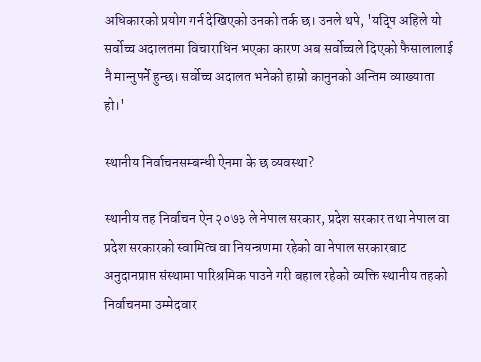अधिकारको प्रयोग गर्न देखिएको उनको तर्क छ। उनले थपे, 'यद्पि अहिले यो सर्वोच्च अदालतमा विचाराधिन भएका कारण अब सर्वोच्चले दिएको फैसालालाई नै मान्‍नुपर्ने हुन्छ। सर्वोच्च अदालत भनेको हाम्रो कानुनको अन्तिम व्याख्याता हो।'

स्थानीय निर्वाचनसम्बन्धी ऐनमा के छ व्यवस्था?

स्थानीय तह निर्वाचन ऐन २०७३ ले नेपाल सरकार, प्रदेश सरकार तथा नेपाल वा प्रदेश सरकारको स्वामित्व वा नियन्त्रणमा रहेको वा नेपाल सरकारबाट अनुदानप्राप्त संस्थामा पारिश्रमिक पाउने गरी बहाल रहेको व्यक्ति स्थानीय तहको निर्वाचनमा उम्मेदवार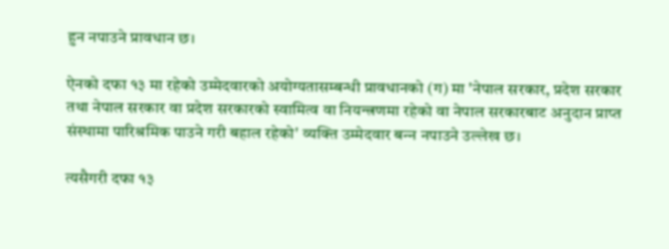हुन नपाउने प्रावधान छ।

ऐनको दफा १३ मा रहेको उम्मेदवारको अयोग्यतासम्बन्धी प्रावधानको (ग) मा 'नेपाल सरकार, प्रदेश सरकार तथा नेपाल सरकार वा प्रदेश सरकारको स्वामित्व वा नियन्त्रणमा रहेको वा नेपाल सरकारबाट अनुदान प्राप्त संस्थामा पारिश्रमिक पाउने गरी बहाल रहेको' व्यक्ति उम्मेदवार बन्‍न नपाउने उल्लेख छ।

त्यसैगरी दफा १३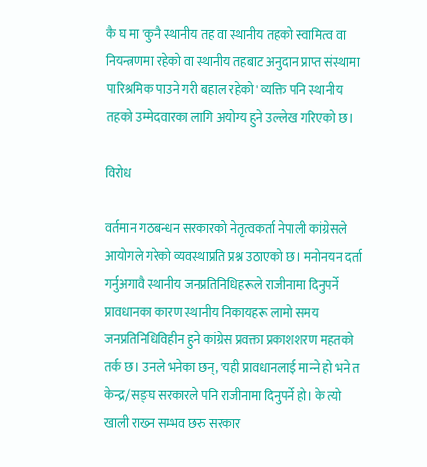कै घ मा 'कुनै स्थानीय तह वा स्थानीय तहको स्वामित्व वा नियन्त्रणमा रहेको वा स्थानीय तहबाट अनुदान प्राप्त संस्थामा पारिश्रमिक पाउने गरी बहाल रहेको' व्यक्ति पनि स्थानीय तहको उम्मेदवारका लागि अयोग्‍य हुने उल्लेख गरिएको छ।

विरोध

वर्तमान गठबन्धन सरकारको नेतृत्वकर्ता नेपाली कांग्रेसले आयोगले गरेको व्यवस्थाप्रति प्रश्न उठाएको छ। मनोनयन दर्ता गर्नुअगावै स्थानीय जनप्रतिनिधिहरूले राजीनामा दिनुपर्ने प्रावधानका कारण स्थानीय निकायहरू लामो समय जनप्रतिनिधिविहीन हुने कांग्रेस प्रवक्ता प्रकाशशरण महतको तर्क छ। उनले भनेका छन्, 'यही प्रावधानलाई मान्‍ने हो भने त केन्द्र/सङ्घ सरकारले पनि राजीनामा दिनुपर्ने हो। के त्यो खाली राख्‍न सम्भव छरु सरकार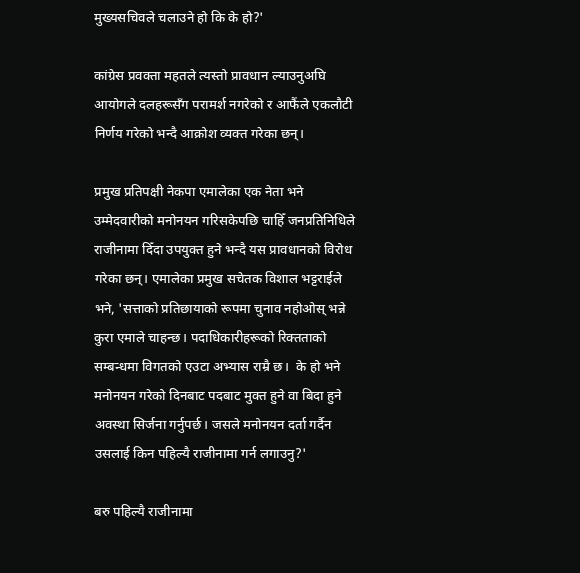मुख्यसचिवले चलाउने हो कि के हो?'

कांग्रेस प्रवक्ता महतले त्यस्तो प्रावधान ल्याउनुअघि आयोगले दलहरूसँग परामर्श नगरेको र आफैंले एकलौटी निर्णय गरेको भन्दै आक्रोश व्यक्त गरेका छन्।

प्रमुख प्रतिपक्षी नेकपा एमालेका एक नेता भने उम्मेदवारीको मनोनयन गरिसकेपछि चाहिँ जनप्रतिनिधिले राजीनामा दिँदा उपयुक्त हुने भन्दै यस प्रावधानको विरोध गरेका छन्। एमालेका प्रमुख सचेतक विशाल भट्टराईले भने, 'सत्ताको प्रतिछायाको रूपमा चुनाव नहोओस् भन्ने कुरा एमाले चाहन्छ। पदाधिकारीहरूको रिक्तताको सम्बन्धमा विगतको एउटा अभ्यास राम्रै छ।  के हो भने मनोनयन गरेको दिनबाट पदबाट मुक्त हुने वा बिदा हुने अवस्था सिर्जना गर्नुपर्छ। जसले मनोनयन दर्ता गर्दैन उसलाई किन पहिल्यै राजीनामा गर्न लगाउनु?'

बरु पहिल्यै राजीनामा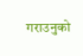गराउनुको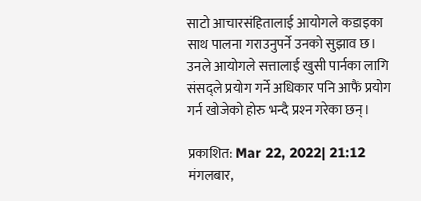साटो आचारसंहितालाई आयोगले कडाइका साथ पालना गराउनुपर्ने उनको सुझाव छ। उनले आयोगले सत्तालाई खुसी पार्नका लागि संसद्‌ले प्रयोग गर्ने अधिकार पनि आफैं प्रयोग गर्न खोजेको होरु भन्दै प्रश्‍न गरेका छन्।

प्रकाशित: Mar 22, 2022| 21:12 मंगलबार,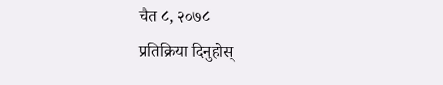चैत ८, २०७८
प्रतिक्रिया दिनुहोस्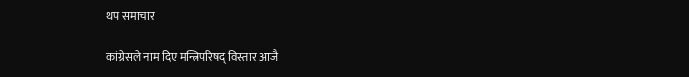थप समाचार

कांग्रेसले नाम दिए मन्त्रिपरिषद् विस्तार आजै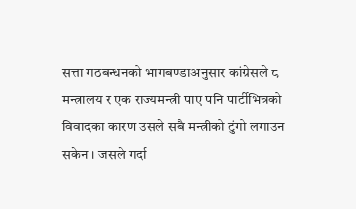सत्ता गठबन्धनको भागबण्डाअनुसार कांग्रेसले ८ मन्त्रालय र एक राज्यमन्त्री पाए पनि पार्टीभित्रको विवादका कारण उसले सबै मन्त्रीको टुंगो लगाउन सकेन। जसले गर्दा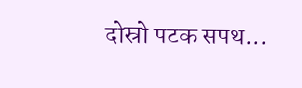दोस्रो पटक सपथ...